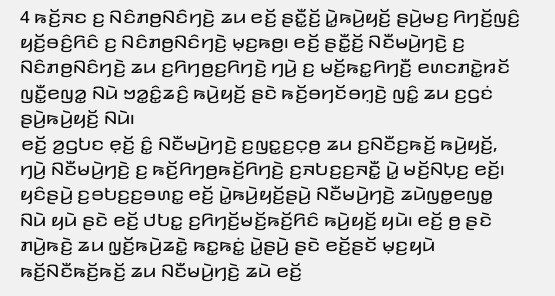4 ꤒꤢꤩ꤬ꤏꤢ ꤢ꤬ ꤡꤢꤨꤊꤥ꤬ꤡꤢꤨꤚꤢꤧ꤬ ꤘꤣ ꤕꤢꤩ꤬ ꤔꤢꤪ꤭ꤢꤩ꤬ ꤣꤧ꤭ꤒꤣꤧ꤬ꤟꤢꤩ꤬ ꤔꤣꤧ꤬ꤗꤢ꤬ ꤖꤚꤢꤩ꤬ꤜꤢꤨ꤬ ꤟꤢꤩ꤬ꤋꤢꤨ꤬ꤖꤢꤨ ꤢ꤬ ꤡꤢꤨꤊꤥ꤬ꤡꤢꤨꤚꤢꤧ꤬ ꤗ꤫ꤢ꤬ꤒꤥ꤬꤯ ꤕꤢꤩ꤬ ꤔꤢꤪ꤭ꤢꤩ꤬ ꤡꤢꤪꤗꤣꤧ꤬ꤚꤢꤧ꤬ ꤢ꤬ ꤡꤢꤨꤊꤥ꤬ꤡꤢꤨꤚꤢꤧ꤬ ꤘꤣ ꤢ꤬ꤖꤚꤥ꤬ꤢ꤬ꤖꤚꤢꤧ꤬ ꤚꤣꤧ꤬ ꤢ꤬ ꤗꤢꤩ꤬ꤒꤢ꤭ꤖꤚꤢꤪ꤬ ꤕꤛꤢꤊꤢꤧ꤭ꤙꤢꤩ ꤜꤢꤪ꤭ꤕꤜꤤ꤭ ꤡꤣꤧ ꤠꤤ꤭ꤢꤨ꤭ꤘꤢꤨ꤬ ꤒꤣꤧ꤬ꤟꤢꤩ꤬ ꤔꤢꤧ ꤒꤢꤩ꤬ꤋꤚꤢꤩꤋꤚ꤫ꤢꤧ꤬ ꤜꤢꤨ꤭ ꤘꤣ ꤢ꤬ꤞꤢꤦ ꤔꤣꤧ꤬ꤒꤣꤧ꤬ꤟꤢꤩ꤬ ꤡꤣꤧ꤯
ꤕꤢꤩ꤬ ꤤ꤬ꤞꤝꤢ ꤕ꤫ꤢꤩ꤬ ꤢꤨ꤭ ꤡꤢꤪꤗꤣꤧ꤬ꤚꤢꤧ꤬ ꤢ꤬ꤜꤢ꤭ꤢ꤬ꤍ꤫ꤥ꤬ ꤘꤣ ꤢ꤬ꤡꤢꤪꤢ꤬ꤒꤢꤩ꤬ ꤒꤣꤧ꤬ꤟꤢꤩ꤬, ꤚꤣꤧ꤬ ꤡꤢꤪꤗꤣꤧ꤬ꤚꤢꤧ꤬ ꤢ꤬ ꤒꤢꤩ꤬ꤖꤚꤥ꤬ꤒꤢꤩ꤬ꤖꤚꤢꤧ꤬ ꤢ꤬ꤏꤝꤢ꤬ꤢ꤬ꤏꤢꤪ꤭ ꤣꤧ꤭ ꤗꤢꤩ꤬ꤡꤝ꤫ꤢ꤬ ꤕꤢꤩ꤬꤯ ꤟꤢꤨꤔꤣꤧ꤬ ꤢ꤬ꤋꤝꤢ꤬ꤢ꤬ꤋꤛꤢ꤭ ꤕꤢꤩ꤬ ꤣꤧ꤭ꤒꤣꤧ꤬ꤟꤢꤩ꤬ꤔꤣꤧ꤬ ꤡꤢꤪꤗꤣꤧ꤬ꤚꤢꤧ꤬ ꤘꤣꤧꤜꤥ꤭ꤕꤜꤥ꤭ ꤡꤣꤧ ꤟꤣꤧ ꤔꤢꤧ ꤕꤢꤩ꤬ ꤓꤝꤢ꤭ ꤢ꤬ꤖꤚꤢꤩ꤬ꤗꤢꤩ꤬ꤒꤢꤩ꤬ꤖꤢꤨ ꤒꤣꤧ꤬ꤟꤢꤩ꤬ ꤟꤣꤧ꤯ ꤕꤢꤩ꤬ ꤥ꤬ ꤔꤢꤧ ꤊꤣꤧ꤬ꤒꤢꤧ꤬ ꤘꤣ ꤜ꤫ꤢꤩ꤬ꤒꤣꤧ꤬ꤘꤢꤧ꤭ ꤒꤢ꤭ꤒꤢꤦ꤭ ꤣꤧ꤭ꤔꤣꤧ꤬ ꤔꤢꤧ ꤕꤢꤩ꤬ꤔꤢꤩ ꤗ꤫ꤢ꤬ꤟꤣꤧ ꤒꤢꤩ꤬ꤡꤢꤪꤒꤢꤩ꤬ꤒꤢꤩ꤬ ꤘꤣ ꤡꤢꤪꤗꤣꤧ꤬ꤚꤢꤧ꤬ ꤘꤣꤧ ꤕꤢꤩ꤬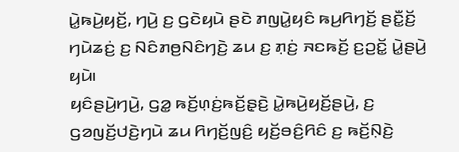ꤣꤧ꤭ꤒꤣꤧ꤬ꤟꤢꤩ꤬, ꤚꤣꤧ꤬ ꤢ꤬ ꤞꤢꤧꤟꤣꤧ ꤔꤢꤧ ꤊꤜꤣꤧ꤭ꤟꤢꤨ ꤒꤣ꤬ꤖꤚꤢꤩ꤬ ꤔꤢꤪ꤭ꤢꤩ꤬ ꤚꤣꤧꤘꤢꤦ꤬ ꤢ꤬ ꤡꤢꤨꤊꤥ꤬ꤡꤢꤨꤚꤢꤧ꤬ ꤘꤣ ꤢ꤬ ꤊ꤫ꤢꤦ꤬ ꤏꤢꤒꤢꤩ꤬ ꤢ꤬ꤑꤢꤩ꤭ ꤣꤧ꤭ꤔꤣꤧ꤬ ꤟꤣꤧ꤯
ꤟꤢꤨꤔꤣꤧ꤬ꤚꤣꤧ꤬, ꤞꤤ꤭ ꤒꤢꤩ꤬ꤛ꤫ꤢꤦ꤬ꤒꤢꤩ꤬ꤔ꤫ꤢꤧ꤬ ꤣꤧ꤭ꤒꤣꤧ꤬ꤟꤢꤩ꤬ꤔꤣꤧ꤬, ꤢ꤬ ꤞꤤꤜꤢꤩ꤬ꤓꤢꤧ꤬ꤚꤣꤧ ꤘꤣ ꤖꤚꤢꤩ꤬ꤜꤢꤨ꤬ ꤟꤢꤩ꤬ꤋꤢꤨ꤬ꤖꤢꤨ ꤢ꤬ ꤒꤢꤩ꤬ꤡ꤫ꤢꤧ꤬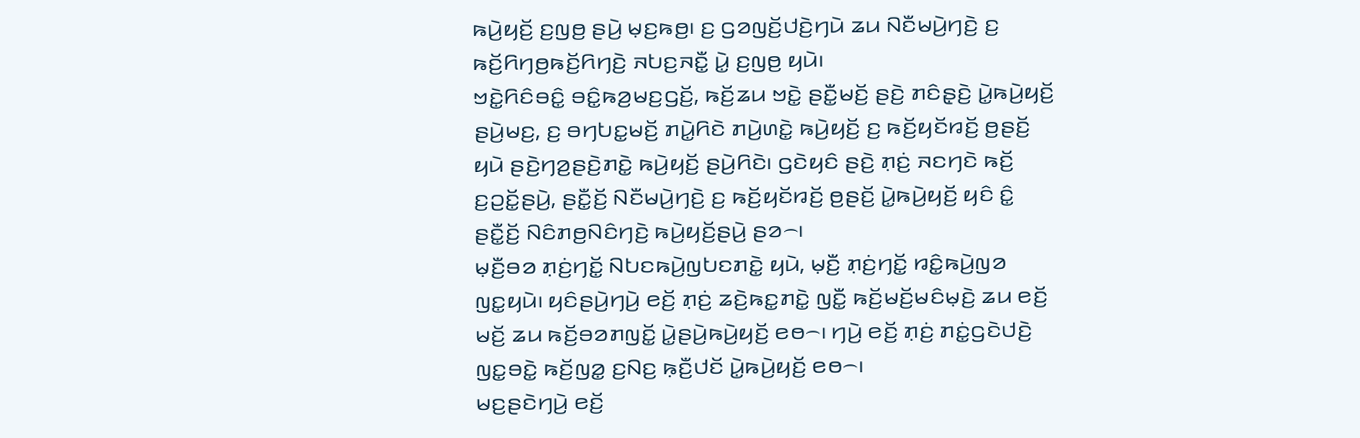ꤒꤣꤧ꤬ꤟꤢꤩ꤬ ꤢ꤬ꤜꤥ꤬ ꤔꤣꤧ꤬ ꤗ꤫ꤢ꤬ꤒꤥ꤬꤯ ꤢ꤬ ꤞꤤꤜꤢꤩ꤬ꤓꤢꤧ꤬ꤚꤣꤧ ꤘꤣ ꤡꤢꤪꤗꤣꤧ꤬ꤚꤢꤧ꤬ ꤢ꤬ ꤒꤢꤩ꤬ꤖꤚꤥ꤬ꤒꤢꤩ꤬ꤖꤚꤢꤧ꤬ ꤏꤝꤢ꤬ꤏꤢꤪ꤭ ꤣꤧ꤭ ꤢ꤬ꤜꤥ꤬ ꤟꤣꤧ꤯
ꤠꤢꤧ꤭ꤖꤢꤨꤋꤢꤨ꤭ ꤋꤢꤨ꤭ꤒꤤ꤬ꤗꤢ꤬ꤞꤢꤩ꤬, ꤒꤢꤩ꤬ꤘꤣ ꤠꤢꤧ꤭ ꤔꤢꤪ꤭ꤗꤢꤩ꤬ ꤔꤢꤧ꤬ ꤊꤢꤨꤔ꤫ꤢꤧ꤬ ꤣꤧ꤭ꤒꤣꤧ꤬ꤟꤢꤩ꤬ ꤔꤣꤧ꤬ꤗꤢ꤬, ꤢ꤬ ꤋꤚꤝꤢ꤭ꤗꤢꤩ꤬ ꤊꤣꤧ꤭ꤖꤢꤧ ꤊꤣꤧ꤬ꤛꤢꤧ꤭ ꤒꤣꤧ꤬ꤟꤢꤩ꤬ ꤢ꤬ ꤒꤢꤩ꤬ꤟꤢꤩꤙꤢꤩ꤬ ꤥ꤬ꤔꤢꤩ꤬ ꤟꤣꤧ ꤔꤢꤧ꤬ꤚꤤ꤬ꤔꤢꤧ꤬ꤊꤢꤧ꤭ ꤒꤣꤧ꤬ꤟꤢꤩ꤬ ꤔꤣꤧ꤬ꤖꤢꤧ꤯ ꤞꤢꤧꤟꤢꤨ ꤔꤢꤧ꤬ ꤊ꤫ꤢꤦ꤬ ꤏꤢꤚꤢꤧ ꤒꤢꤩ꤬ ꤢ꤬ꤑꤢꤩ꤭ꤔꤣꤧ꤬, ꤔꤢꤪ꤭ꤢꤩ꤬ ꤡꤢꤪꤗꤣꤧ꤬ꤚꤢꤧ꤬ ꤢ꤬ ꤒꤢꤩ꤬ꤟꤢꤩꤙꤢꤩ꤬ ꤥ꤬ꤔꤢꤩ꤬ ꤣꤧ꤭ꤒꤣꤧ꤬ꤟꤢꤩ꤬ ꤟꤢꤨ ꤢꤨ꤭ ꤔꤢꤪ꤭ꤢꤩ꤬ ꤡꤢꤨꤊꤥ꤬ꤡꤢꤨꤚꤢꤧ꤬ ꤒꤣꤧ꤬ꤟꤢꤩ꤬ꤔꤣꤧ꤬ ꤔꤤ꤮꤯
ꤗ꤫ꤢꤪ꤬ꤋꤤ ꤊ꤫ꤢꤦ꤬ꤚꤢꤩ꤭ ꤡꤝꤢꤒꤣꤧ꤬ꤜꤝꤢꤊꤢꤧ꤭ ꤟꤣꤧ, ꤗ꤫ꤢꤪ꤬ ꤊ꤫ꤢꤦ꤬ꤚꤢꤩ꤭ ꤙꤢꤨ꤭ꤒꤣꤧ꤬ꤜꤤ ꤜꤢ꤭ꤟꤣꤧ꤯ ꤟꤢꤨꤔꤣꤧ꤬ꤚꤣꤧ꤬ ꤕꤢꤩ꤬ ꤊ꤫ꤢꤦ꤬ ꤘꤢꤧ꤬ꤒꤢ꤭ꤊꤢꤧ꤭ ꤜꤢꤪ꤭ ꤒꤢꤩ꤬ꤗꤢꤩ꤬ꤗꤢꤨꤗ꤫ꤢꤧ꤬ ꤘꤣ ꤕꤢꤩ꤬ ꤗꤢꤩ꤬ ꤘꤣ ꤒꤢꤩ꤬ꤋꤤꤊꤜꤢꤩ꤭ ꤣꤧ꤭ꤔꤣꤧ꤬ꤒꤣꤧ꤬ꤟꤢꤩ꤬ ꤕꤥ꤮꤯ ꤚꤣꤧ꤬ ꤕꤢꤩ꤬ ꤊ꤫ꤢꤦ꤬ ꤊꤢꤦ꤭ꤞꤢꤧꤓꤢꤧ꤬ ꤜꤢ꤭ꤋꤢꤧ꤭ ꤒꤢꤩ꤬ꤜꤤ꤭ ꤢ꤬ꤡꤢ꤬ ꤒ꤫ꤢꤪ꤬ꤓꤢꤩ ꤣꤧ꤭ꤒꤣꤧ꤬ꤟꤢꤩ꤬ ꤕꤥ꤮꤯
ꤗꤢ꤬ꤔꤢꤧꤚꤣꤧ꤬ ꤕꤢꤩ꤬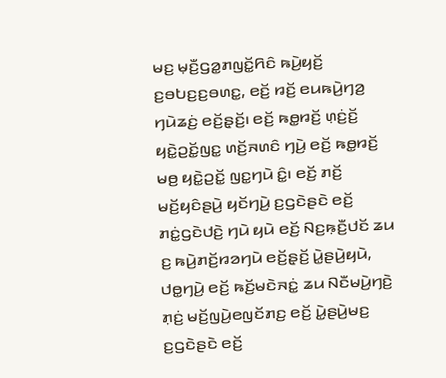ꤗꤢ꤬ ꤗ꤫ꤢꤪ꤬ꤞꤤ꤭ꤊꤜꤢꤩ꤭ꤖꤢꤨ ꤒꤣꤧ꤬ꤟꤢꤩ꤬ ꤢ꤬ꤋꤝꤢ꤬ꤢ꤬ꤋꤛꤢ꤭, ꤕꤢꤩ꤬ ꤙꤢꤩ꤬ ꤕꤣꤒꤣꤧ꤬ꤚꤤ꤬ ꤚꤣꤧꤘꤢꤦ꤬ ꤕꤢꤩ꤬ꤔ꤫ꤢꤩ꤬꤯ ꤕꤢꤩ꤬ ꤒꤥ꤭ꤙꤢꤩ꤬ ꤛ꤫ꤢꤦ꤬ꤢꤩ꤬ ꤟꤢꤧ꤭ꤑꤢꤩ꤭ꤜꤢ꤭ ꤛꤢꤩ꤬ꤏꤛꤢꤨ ꤚꤣꤧ꤬ ꤕꤢꤩ꤬ ꤒꤥ꤭ꤙꤢꤩ꤬ ꤗꤥ꤬ ꤟꤢꤧ꤭ꤑꤢꤩ꤭ ꤜꤢ꤭ꤚꤣꤧ ꤢꤨ꤭꤯ ꤕꤢꤩ꤬ ꤊꤢꤩ꤬ ꤗꤢꤩ꤬ꤟꤢꤨꤔꤣꤧ꤬ ꤟꤢꤩꤚꤣꤧ꤬ ꤢ꤬ꤞꤢꤧꤔꤢꤧ ꤕꤢꤩ꤬ ꤊꤢꤦ꤭ꤞꤢꤧꤓꤢꤧ꤬ ꤚꤣꤧ ꤟꤣꤧ ꤕꤢꤩ꤬ ꤡꤢ꤬ꤒ꤫ꤢꤪ꤬ꤓꤢꤩ ꤘꤣ ꤢ꤬ ꤒꤣꤧ꤬ꤊꤢꤩ꤬ꤙꤤꤚꤣꤧ ꤕꤢꤩ꤬ꤔ꤫ꤢꤩ꤬ ꤣꤧ꤭ꤔꤣꤧ꤬ꤟꤣꤧ, ꤓꤥ꤭ꤚꤣꤧ꤬ ꤕꤢꤩ꤬ ꤒꤢꤩ꤬ꤗꤢꤧꤏꤢꤦ꤭ ꤘꤣ ꤡꤢꤪꤗꤣꤧ꤬ꤚꤢꤧ꤬ ꤊ꤫ꤢꤦ꤬ ꤗꤢꤩ꤬ꤜꤣꤧ꤬ꤕꤜꤢꤩꤊꤢ꤬ ꤕꤢꤩ꤬ ꤣꤧ꤭ꤔꤣꤧ꤬ꤗꤢ꤬ ꤢ꤬ꤞꤢꤧꤔꤢꤧ ꤕꤢꤩ꤬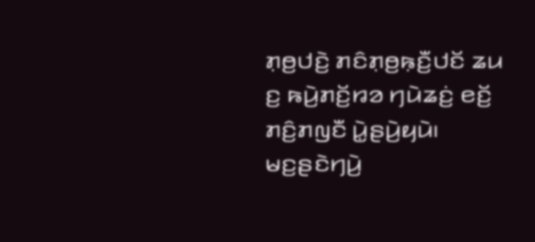ꤊ꤫ꤥ꤬ꤓꤢꤧ꤬ ꤊꤢꤨꤊ꤫ꤥ꤬ꤒ꤫ꤢꤪ꤬ꤓꤢꤩ ꤘꤣ ꤢ꤬ ꤒꤣꤧ꤬ꤊꤢꤩ꤬ꤙꤤ ꤚꤣꤧꤘꤢꤦ꤬ ꤕꤢꤩ꤬ ꤊꤢꤨ꤬ꤊꤜꤢꤪ ꤣꤧ꤭ꤔꤣꤧ꤬ꤟꤣꤧ꤯
ꤗꤢ꤬ꤔꤢꤧꤚꤣꤧ꤬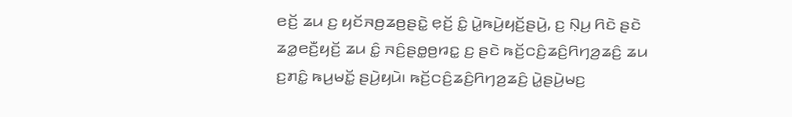ꤕꤢꤩ꤬ ꤘꤣ ꤢ꤬ ꤟꤢꤩꤏꤥ꤬ꤘꤥ꤬ꤔꤢꤧ꤭ ꤕ꤫ꤢꤩ꤬ ꤢꤨ꤭ ꤣꤧ꤭ꤒꤣꤧ꤬ꤟꤢꤩ꤬ꤔꤣꤧ꤬, ꤢ꤬ ꤡ꤫ꤣ꤬ ꤖꤢꤧ ꤔꤢꤧ ꤘꤤ꤭ꤕꤢꤪ꤬ꤟꤢꤩ꤬ ꤘꤣ ꤢꤨ꤭ ꤏꤢꤨ꤬ꤔꤥ꤭ꤥ꤬ꤙꤢ꤭ ꤢ꤬ ꤔꤢꤧ ꤒꤢꤩ꤬ꤍꤢꤨ꤬ꤘꤢꤨ꤬ꤖꤚꤤ꤬ꤘꤢꤨ꤬ ꤘꤣ ꤢ꤬ꤊꤢꤨ꤭ ꤒꤣ꤬ꤗꤢꤩ꤭ ꤔꤣꤧ꤬ꤟꤣꤧ꤯ ꤒꤢꤩ꤬ꤍꤢꤨ꤬ꤘꤢꤨ꤬ꤖꤚꤤ꤬ꤘꤢꤨ꤬ ꤣꤧ꤭ꤔꤣꤧ꤬ꤗꤢ꤬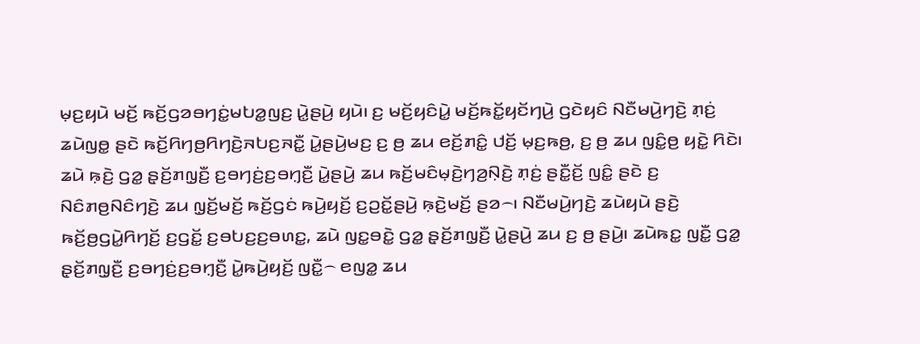ꤗ꤫ꤢ꤬ꤟꤣꤧ ꤗꤢꤩ꤬ ꤒꤢꤩ꤬ꤞꤤꤋꤚꤢꤦ꤭ꤗꤝꤤ꤭ꤜꤢ꤬ ꤣꤧ꤭ꤔꤣꤧ꤬ ꤟꤣꤧ꤯ ꤢ꤬ ꤗꤢꤩ꤬ꤟꤢꤨꤣꤧ꤭ ꤗꤢꤩ꤬ꤒꤢꤩ꤭ꤟꤢꤩꤚꤣꤧ꤬ ꤞꤢꤧꤟꤢꤨ ꤡꤢꤪꤗꤣꤧ꤬ꤚꤢꤧ꤬ ꤊ꤫ꤢꤦ꤬ ꤘꤣꤧꤜꤥ꤭ ꤔꤢꤧ ꤒꤢꤩ꤬ꤖꤚꤥ꤬ꤖꤚꤢꤧ꤬ꤏꤝꤢ꤬ꤏꤢꤪ꤭ ꤣꤧ꤭ꤔꤣꤧ꤬ꤗꤢ꤬ ꤢ꤬ ꤥ꤬ ꤘꤣ ꤕꤢꤩ꤬ꤊꤢꤨ꤭ ꤓꤢꤩ꤬ ꤗ꤫ꤢ꤬ꤒꤥ꤬, ꤢ꤬ ꤥ꤬ ꤘꤣ ꤜꤢꤨ꤭ꤥ꤬ ꤟꤢꤧ꤭ ꤖꤢꤧ꤯
ꤘꤣꤧ ꤒ꤫ꤢꤧ꤬ ꤞꤤ꤭ ꤔ꤫ꤢꤩ꤬ꤊꤜ꤫ꤢꤪ꤬ ꤢ꤬ꤋꤚꤢꤦ꤬ꤢ꤬ꤋꤚ꤫ꤢꤪ꤬ ꤣꤧ꤭ꤔꤣꤧ꤬ ꤘꤣ ꤒꤢꤩ꤬ꤗꤢꤨꤗ꤫ꤢꤧ꤬ꤚꤤ꤬ꤡ꤫ꤢꤧ꤬ ꤊ꤫ꤢꤦ꤬ ꤔꤢꤪ꤭ꤢꤩ꤬ ꤜꤢꤨ꤭ ꤔꤢꤧ ꤢ꤬ ꤡꤢꤨꤊꤥ꤬ꤡꤢꤨꤚꤢꤧ꤬ ꤘꤣ ꤜ꤫ꤢꤩ꤬ꤗꤢꤩ꤬ ꤒꤢꤩ꤬ꤞꤢꤦ ꤒꤣꤧ꤬ꤟꤢꤩ꤬ ꤢ꤬ꤑꤢꤩ꤭ꤔꤣꤧ꤬ ꤒ꤫ꤢꤧ꤬ꤗꤢꤩ꤬ ꤔꤤ꤮꤯ ꤡꤢꤪꤗꤣꤧ꤬ꤚꤢꤧ꤬ ꤘꤣꤧꤟꤣꤧ ꤔꤢꤧ꤬ ꤒꤢꤩ꤬ꤥ꤬ꤞꤣꤧ꤭ꤖꤚꤢꤩ꤬ ꤢ꤬ꤞꤢꤩ꤭ ꤢ꤬ꤋꤝꤢ꤬ꤢ꤬ꤋꤛꤢ꤭, ꤘꤣꤧ ꤜꤢ꤭ꤋꤢꤧ꤭ ꤞꤤ꤭ ꤔ꤫ꤢꤩ꤬ꤊꤜ꤫ꤢꤪ꤬ ꤣꤧ꤭ꤔꤣꤧ꤬ ꤘꤣ ꤢ꤬ ꤥ꤬ ꤔꤣꤧ꤬꤯ ꤘꤣꤧꤒꤢ꤭ ꤜꤢꤪ꤭ ꤞꤤ꤭ ꤔ꤫ꤢꤩ꤬ꤊꤜ꤫ꤢꤪ꤬ ꤢ꤬ꤋꤚꤢꤦ꤬ꤢ꤬ꤋꤚ꤫ꤢꤪ꤬ ꤣꤧ꤭ꤒꤣꤧ꤬ꤟꤢꤩ꤬ ꤜꤢꤪ꤭꤮ ꤕꤜꤤ꤭ ꤘꤣ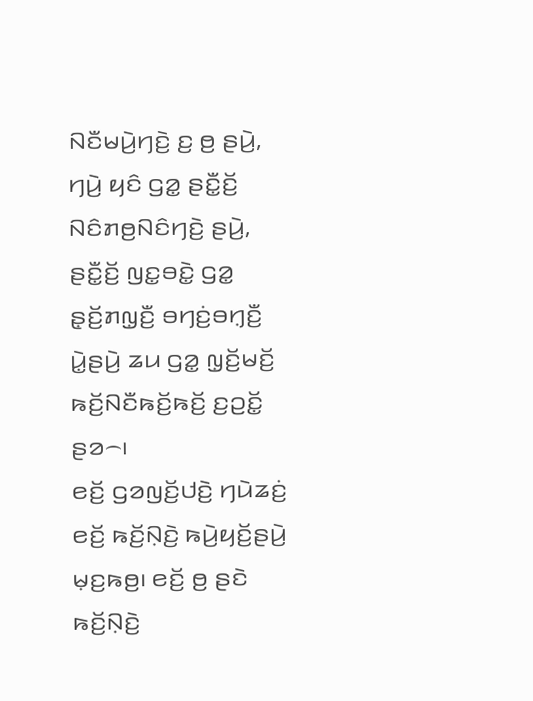ꤡꤢꤪꤗꤣꤧ꤬ꤚꤢꤧ꤬ ꤢ꤬ ꤥ꤬ ꤔꤣꤧ꤬, ꤚꤣꤧ꤬ ꤟꤢꤨ ꤞꤤ꤭ ꤔꤢꤪ꤭ꤢꤩ꤬ ꤡꤢꤨꤊꤥ꤬ꤡꤢꤨꤚꤢꤧ꤬ ꤔꤣꤧ꤬, ꤔꤢꤪ꤭ꤢꤩ꤬ ꤜꤢ꤭ꤋꤢꤧ꤭ ꤞꤤ꤭ ꤔ꤫ꤢꤩ꤬ꤊꤜ꤫ꤢꤪ꤬ ꤋꤚꤢꤦ꤬ꤋꤚ꤫ꤢꤪ꤬ ꤣꤧ꤭ꤔꤣꤧ꤬ ꤘꤣ ꤞꤤ꤭ ꤜ꤫ꤢꤩ꤬ꤗꤢꤩ꤬ ꤒꤢꤩ꤬ꤡꤢꤪꤒꤢꤩ꤬ꤒꤢꤩ꤬ ꤢ꤬ꤑꤢꤩ꤭ ꤔꤤ꤮꤯
ꤕꤢꤩ꤬ ꤞꤤꤜꤢꤩ꤬ꤓꤢꤧ꤬ ꤚꤣꤧꤘꤢꤦ꤬ ꤕꤢꤩ꤬ ꤒꤢꤩ꤬ꤡ꤫ꤢꤧ꤬ ꤒꤣꤧ꤬ꤟꤢꤩ꤬ꤔꤣꤧ꤬ ꤗ꤫ꤢ꤬ꤒꤥ꤬꤯ ꤕꤢꤩ꤬ ꤥ꤬ ꤔꤢꤧ ꤒꤢꤩ꤬ꤡ꤫ꤢꤧ꤬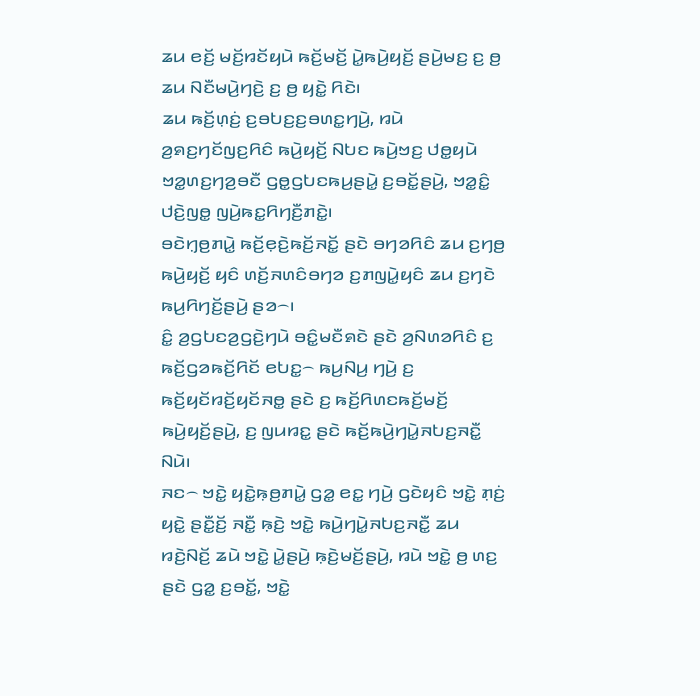ꤘꤣ ꤕꤢꤩ꤬ ꤗꤢꤩ꤬ꤙꤢꤩꤟꤣꤧ ꤒꤢꤩ꤬ꤗꤢꤩ꤬ ꤣꤧ꤭ꤒꤣꤧ꤬ꤟꤢꤩ꤬ ꤔꤣꤧ꤬ꤗꤢ꤬ ꤢ꤬ ꤥ꤬ ꤘꤣ ꤡꤢꤪꤗꤣꤧ꤬ꤚꤢꤧ꤬ ꤢ꤬ ꤥ꤬ ꤟꤢꤧ꤭ ꤖꤢꤧ꤯
ꤘꤣ ꤒꤢꤩ꤬ꤛ꤫ꤢꤦ꤬ ꤢ꤬ꤋꤝꤢ꤬ꤢ꤬ꤋꤛꤢ꤭ꤚꤣꤧ꤬, ꤙꤣꤧ ꤤ꤬ꤎꤢ꤬ꤚꤢꤩꤜꤢ꤬ꤖꤢꤨ ꤒꤣꤧ꤬ꤟꤢꤩ꤬ ꤡꤝꤢ ꤒꤣꤧ꤬ꤠꤢ꤬ ꤓꤥ꤭ꤟꤣꤧ ꤠꤤ꤭ꤛꤢ꤬ꤚꤤ꤬ꤋꤢꤪ ꤞꤥ꤭ꤞꤝꤢꤒꤣ꤬ꤔꤣꤧ꤭ ꤢ꤬ꤋꤢꤩ꤭ꤔꤣꤧ꤬, ꤠꤤ꤭ꤢꤨ꤭ ꤓꤢꤧ꤬ꤜꤥ꤭ ꤜꤣꤧ꤬ꤒꤢ꤭ꤖꤚꤢꤪ꤬ꤊꤢꤧ꤭꤯
ꤋꤢꤧꤚ꤫ꤥ꤬ꤊꤣꤧ꤭ ꤒꤢꤩ꤬ꤕ꤫ꤢꤧ꤬ꤒꤢꤩ꤬ꤏꤢꤩ꤭ ꤔꤢꤧ ꤋꤚꤤꤖꤢꤨ ꤘꤣ ꤢ꤬ꤚꤥ꤬ ꤒꤣꤧ꤬ꤟꤢꤩ꤬ ꤟꤢꤨ ꤛꤢꤩ꤬ꤏꤛꤢꤨꤋꤚꤤ ꤢ꤬ꤊꤜꤣꤧ꤭ꤟꤢꤨ ꤘꤣ ꤢ꤬ꤚꤢꤧ ꤒꤣ꤬ꤖꤚꤢꤩ꤬ꤔꤣꤧ꤬ ꤔꤤ꤮꤯
ꤢꤨ꤭ ꤤ꤬ꤞꤝꤢꤤ꤬ꤞꤢꤧ꤬ꤚꤣꤧ ꤋꤢꤨ꤭ꤗꤢꤪꤎꤢꤧ ꤔꤢꤧ ꤤ꤬ꤡꤛꤤꤖꤢꤨ ꤢ꤬ ꤒꤢꤩ꤬ꤞꤤꤒꤢꤩ꤬ꤖꤢꤩ ꤕꤝꤢ꤭꤮ ꤒꤣ꤬ꤡꤣ꤬ ꤚꤣꤧ꤬ ꤢ꤬ ꤒꤢꤩ꤬ꤟꤢꤩꤙꤢꤩ꤬ꤟꤢꤩꤏꤥ꤭ ꤔꤢꤧ ꤢ꤬ ꤒꤢꤩ꤬ꤖꤛꤢꤒꤢꤩ꤬ꤗꤢꤩ꤬ ꤒꤣꤧ꤬ꤟꤢꤩ꤬ꤔꤣꤧ꤬, ꤢ꤬ ꤜꤣꤙꤢ꤭ ꤔꤢꤧ ꤒꤢꤩ꤬ꤒꤣꤧ꤬ꤚꤣꤧ꤭ꤏꤝꤢ꤬ꤏꤢꤪ꤭ ꤡꤣꤧ꤯
ꤏꤢ꤮ ꤠꤢꤧ꤭ ꤟꤢꤧ꤭ꤒ꤫ꤥ꤬ꤊꤣꤧ꤭ ꤞꤤ꤭ ꤕꤢ꤭ ꤚꤣꤧ꤬ ꤞꤢꤧꤟꤢꤨ ꤠꤢꤧ꤭ ꤊ꤫ꤢꤦ꤬ ꤟꤢꤧ꤭ ꤔꤢꤪ꤭ꤢꤩ꤬ ꤏꤢꤪ꤭ ꤒ꤫ꤢꤧ꤬ ꤠꤢꤧ꤭ ꤒꤣꤧ꤬ꤚꤣꤧ꤭ꤏꤝꤢ꤬ꤏꤢꤪ꤭ ꤘꤣ ꤙꤢꤧ꤬ꤡꤢꤩ꤬ ꤘꤣꤧ ꤠꤢꤧ꤭ ꤣꤧ꤭ꤔꤣꤧ꤬ ꤒ꤫ꤢꤧ꤬ꤗꤢꤩ꤬ꤔꤣꤧ꤬, ꤙꤣꤧ ꤠꤢꤧ꤭ ꤥ꤬ ꤛꤢ꤬ ꤔꤢꤧ ꤞꤤ꤭ ꤢ꤬ꤋꤢꤩ꤭, ꤠꤢꤧ꤭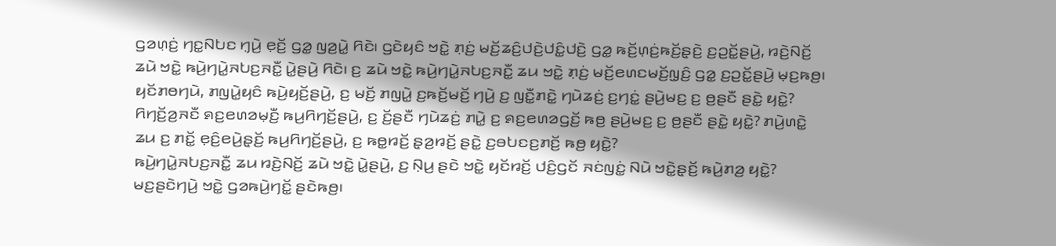ꤞꤤꤛ꤫ꤢꤦ꤬ ꤚꤢ꤭ꤡꤝꤢ ꤚ꤫ꤣꤧ꤬ ꤕ꤫ꤢꤩ꤬ ꤞꤤ꤭ ꤜꤤ꤬ꤣꤧ꤭ ꤖꤢꤧ꤯ ꤞꤢꤧꤟꤢꤨ ꤠꤢꤧ꤭ ꤊ꤫ꤢꤦ꤬ ꤗꤢꤩ꤬ꤘꤢꤨ꤬ꤓꤢꤧ꤬ꤓꤢꤨ꤭ꤓꤢꤧ꤬ ꤞꤤ꤭ ꤒꤢꤩ꤬ꤛ꤫ꤢꤦ꤬ꤒꤢꤩ꤬ꤔ꤫ꤢꤧ꤬ ꤢ꤬ꤑꤢꤩ꤭ꤔꤣꤧ꤬, ꤙꤢꤧ꤬ꤡꤢꤩ꤬ ꤘꤣꤧ ꤠꤢꤧ꤭ ꤒꤣꤧ꤬ꤚꤣꤧ꤭ꤏꤝꤢ꤬ꤏꤢꤪ꤭ ꤣꤧ꤭ꤔꤣꤧ꤬ ꤖꤢꤧ꤯ ꤢ꤬ ꤘꤣꤧ ꤠꤢꤧ꤭ ꤒꤣꤧ꤬ꤚꤣꤧ꤭ꤏꤝꤢ꤬ꤏꤢꤪ꤭ ꤘꤣ ꤠꤢꤧ꤭ ꤊ꤫ꤢꤦ꤬ ꤗꤢꤩ꤬ꤕꤛꤢꤗꤢꤩ꤬ꤜ꤫ꤢꤨ꤬ ꤞꤤ꤭ ꤢ꤬ꤑꤢꤩ꤭ꤔꤣꤧ꤬ ꤗ꤫ꤢ꤬ꤒꤥ꤬꤯
ꤟꤢꤩꤊꤥꤚꤣꤧ, ꤊꤜꤣꤧ꤭ꤟꤢꤨ ꤒꤣꤧ꤬ꤟꤢꤩ꤬ꤔꤣꤧ꤬, ꤢ꤬ ꤗꤢꤩ꤬ ꤊꤜꤣꤧ꤭ ꤢ꤬ꤒꤢꤩ꤬ꤗꤢꤩ꤬ ꤚꤣꤧ꤬ ꤢ꤬ ꤜꤢꤪ꤭ꤊꤢꤧ꤭ ꤚꤣꤧꤘꤢꤦ꤬ ꤢ꤬ꤚꤢꤦ꤭ ꤔꤣꤧ꤬ꤗꤢ꤬ ꤢ꤬ ꤥ꤬ꤔꤢꤪ ꤔꤢꤧ꤭ ꤟꤢꤧ꤭? ꤖꤚꤢꤩ꤬ꤤ꤬ꤏꤢꤪ ꤎꤢ꤬ꤕꤛꤤꤗ꤫ꤢꤪ꤬ ꤒꤣ꤬ꤖꤚꤢꤩ꤬ꤔꤣꤧ꤬, ꤢ꤬ ꤢꤩ꤬ꤔꤢꤪ ꤚꤣꤧꤘꤢꤦ꤬ ꤊꤣꤧ꤭ ꤢ꤬ ꤎꤢ꤬ꤕꤛꤤꤞꤢꤩ꤬ ꤒꤥ꤬ ꤔꤣꤧ꤬ꤗꤢ꤬ ꤢ꤬ ꤥ꤬ꤔꤢꤪ ꤔꤢꤧ꤭ ꤟꤢꤧ꤭? ꤊꤣꤧ꤬ꤛꤢꤧ꤭ ꤘꤣ ꤢ꤬ ꤊꤢꤩ꤭ ꤕ꤫ꤢꤨ꤬ꤕꤣꤧ꤬ꤔ꤫ꤢꤩ꤬ ꤒꤣ꤬ꤖꤚꤢꤩ꤬ꤔꤣꤧ꤬, ꤢ꤬ ꤒꤥ꤭ꤙꤢꤩ꤬ ꤔ꤫ꤤ꤬ꤙꤢꤩ꤬ ꤔꤢꤧ꤭ ꤢ꤬ꤋꤝꤢꤢ꤬ꤊꤢꤩ꤬ ꤒꤥ꤬ ꤟꤢꤧ꤭?
ꤒꤣꤧ꤬ꤚꤣꤧ꤭ꤏꤝꤢ꤬ꤏꤢꤪ꤭ ꤘꤣ ꤙꤢꤧ꤬ꤡꤢꤩ꤬ ꤘꤣꤧ ꤠꤢꤧ꤭ ꤣꤧ꤭ꤔꤣꤧ꤬, ꤢ꤬ ꤡ꤫ꤣ꤬ ꤔꤢꤧ ꤠꤢꤧ꤭ ꤟꤢꤩꤙꤢꤩ꤬ ꤓꤢꤨ꤬ꤞꤢꤩ ꤏꤢꤦꤜꤢꤦ꤭ ꤡꤣꤧ ꤠꤢꤧ꤭ꤔ꤫ꤢꤩ꤬ ꤒꤣꤧ꤬ꤊꤤ꤬ ꤟꤢꤧ꤭? ꤗꤢ꤬ꤔꤢꤧꤚꤣꤧ꤬ ꤠꤢꤧ꤭ ꤞꤤꤒꤣꤧ꤬ꤚꤢꤩ꤭ ꤔꤢꤧꤒꤥ꤬꤯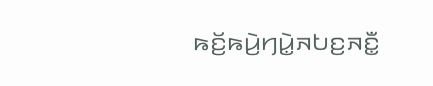ꤒꤢꤩ꤬ꤒꤣꤧ꤬ꤚꤣꤧ꤭ꤏꤝꤢ꤬ꤏꤢꤪ꤭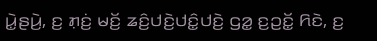ꤣꤧ꤭ꤔꤣꤧ꤬, ꤢ꤬ ꤊ꤫ꤢꤦ꤬ ꤗꤢꤩ꤬ ꤘꤢꤨ꤬ꤓꤢꤧ꤬ꤓꤢꤨ꤭ꤓꤢꤧ꤬ ꤞꤤ꤭ ꤢ꤬ꤑꤢꤩ꤭ ꤖꤢꤧ, ꤢ꤬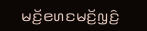ꤗꤢꤩ꤬ꤕꤛꤢꤗꤢꤩ꤬ꤜ꤫ꤢꤨ꤬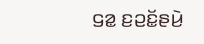ꤞꤤ꤭ ꤢ꤬ꤑꤢꤩ꤭ꤔꤣꤧ꤬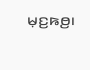ꤗ꤫ꤢ꤬ꤒꤥ꤬꤯